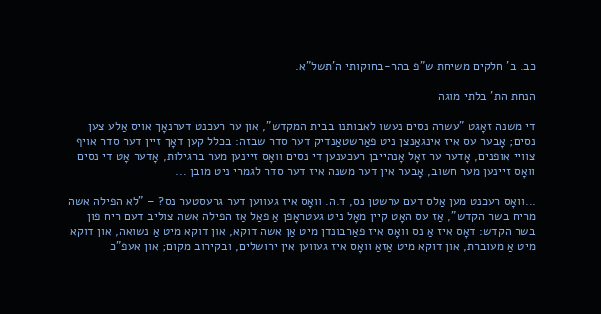כב. ב' חלקים משיחת ש"פ בהר-בחוקותי ה'תשל"א.

הנחת הת' בלתי מוגה

די משנה זאָגט "עשרה נסים נעשו לאבותנו בבית המקדש", און ער רעכנט דערנאָך אויס אַלע צען נסים; אָבער עס איז אינגאַנצן ניט פאַרשטאַנדיק דער סדר שבזה: בכלל קען דאָך זיין דער סדר אויף צוויי אופנים, אָדער ער זאָל אָנהייבן רעכענען די נסים וואָס זיינען מער ברגילות, אָדער אָט די נסים וואָס זיינען מער חשוב, אָבער אין דער משנה איז דער סדר לגמרי ניט מובן ...

...וואָס רעכנט מען אַלס דעם ערשטן נס, ד.ה. וואָס איז געווען דער גרעסטער נס? – "לא הפילה אשה מריח בשר הקדש", אַז עס האָט קיין מאָל ניט געטראָפן אַ פאַל אַז הפילה אשה צוליב דעם ריח פון בשר הקדש: דאָס איז אַ נס וואָס איז פאַרבונדן מיט אַן אשה דוקא, און דוקא מיט אַ נשואה, און דוקא מיט אַ מעוברת, און דוקא מיט אַזאַ וואָס איז געווען אין ירושלים, ובקירוב מקום; און אעפ"כ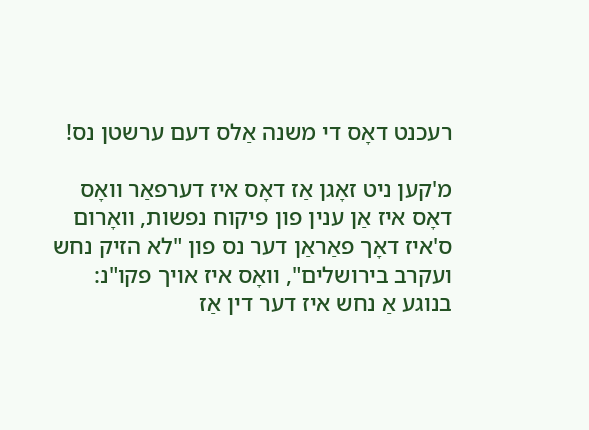רעכנט דאָס די משנה אַלס דעם ערשטן נס!

מ'קען ניט זאָגן אַז דאָס איז דערפאַר וואָס דאָס איז אַן ענין פון פיקוח נפשות, וואָרום ס'איז דאָך פאַראַן דער נס פון "לא הזיק נחש ועקרב בירושלים", וואָס איז אויך פקו"נ: בנוגע אַ נחש איז דער דין אַז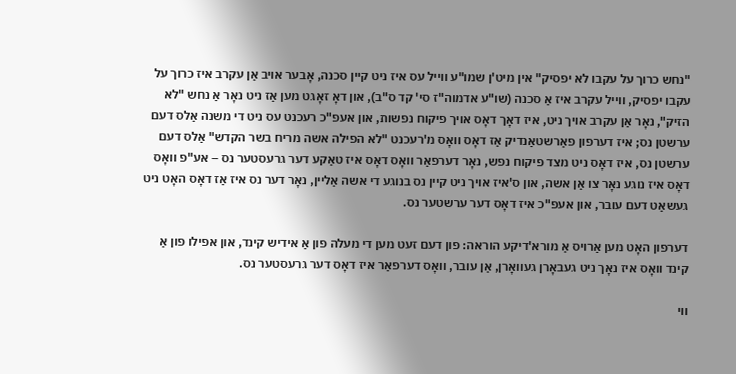"נחש כרוך על עקבו לא יפסיק" אין מיט'ן שמו"ע ווייל עס איז ניט קיין סכנה, אָבער אויב אַן עקרב איז כרוך על עקבו יפסיק, ווייל עקרב איז אַ סכנה (שו"ע אדמוה"ז סי' קד ס"ב), און דאָ זאָגט מען אַז ניט נאָר אַ נחש "לא הזיק", נאָר אַן עקרב אויך ניט, איז דאָך דאָס אויך פיקוח נפשות, און אעפ"כ רעכנט עס ניט די משנה אַלס דעם ערשטן נס; איז דערפון פאַרשטאַנדיק אַז דאָס וואָס מ'רעכנט "לא הפילה אשה מריח בשר הקדש" אַלס דעם ערשטן נס, איז דאָס ניט מצד פיקוח נפש, נאָר דערפאַר וואָס דאָס איז טאַקע דער גרעסטער נס – אע"פ וואָס דאָס איז נוגע נאָר צו אַן אשה, און ס'איז אויך ניט קיין נס בנוגע די אשה אַליין, נאָר דער נס איז אַז דאָס האָט ניט געשאַט דעם עובר, און אעפ"כ איז דאָס דער ערשטער נס.

דערפון האָט מען אַרויס אַ מורא'דיקע הוראה: פון דעם זעט מען די מעלה פון אַ אידיש קינד, און אפילו פון אַ קינד וואָס איז נאָך ניט געבאָרן געוואָרן, אַן עובר, וואָס דערפאַר איז דאָס דער גרעסטער נס.

ווי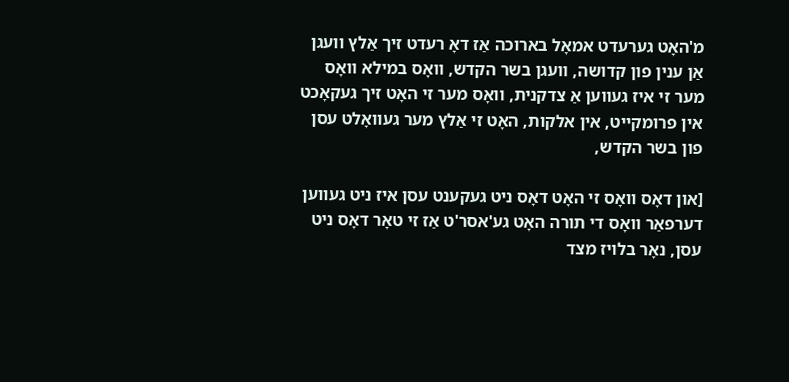מ'האָט גערעדט אמאָל בארוכה אַז דאָ רעדט זיך אַלץ וועגן אַן ענין פון קדושה, וועגן בשר הקדש, וואָס במילא וואָס מער זי איז געווען אַ צדקנית, וואָס מער זי האָט זיך געקאָכט אין פרומקייט, אין אלקות, האָט זי אַלץ מער געוואָלט עסן פון בשר הקדש,

[און דאָס וואָס זי האָט דאָס ניט געקענט עסן איז ניט געווען דערפאַר וואָס די תורה האָט גע'אסר'ט אַז זי טאָר דאָס ניט עסן, נאָר בלויז מצד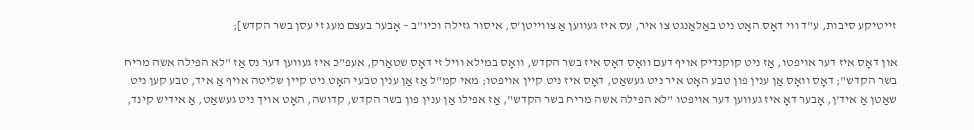זייטיקע סיבות, ע"ד ווי דאָס האָט ניט באַלאַנגט צו איר, עס איז געווען אַ צווייטן'ס, איסור גזילה וכיו"ב – אָבער בעצם מעג זי עסן בשר הקדש];

און דאָס איז דער אויפטו, אַז ניט קוקנדיק אויף דעם וואָס דאָס איז בשר הקדש, וואָס במילא וויל זי דאָס שטאַרק, אעפ"כ איז געווען דער נס אַז "לא הפילה אשה מריח בשר הקדש"; דאָס וואָס אַן ענין פון טבע האָט איר ניט געשאַט, דאָס איז ניט קיין אויפטו; מאי קמ"ל אַז אַן ענין טבעי האָט ניט קיין שליטה אויף אַ איד, טבע קען ניט שאַטן אַ איד'ן, אָבער דאָ איז געווען דער אויפטו "לא הפילה אשה מריח בשר הקדש", אַז אפילו אַן ענין פון בשר הקדש, קדושה, האָט אויך ניט געשאַט, אַ אידיש קינד,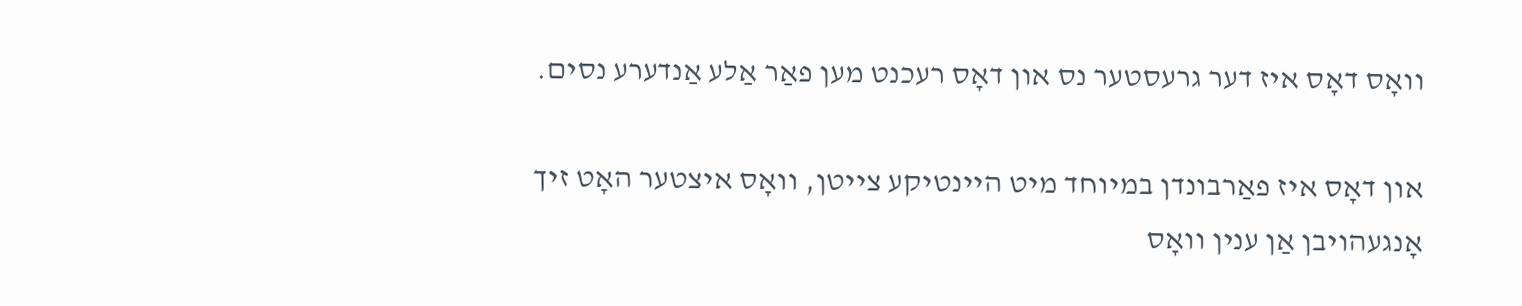וואָס דאָס איז דער גרעסטער נס און דאָס רעכנט מען פאַר אַלע אַנדערע נסים.

און דאָס איז פאַרבונדן במיוחד מיט היינטיקע צייטן, וואָס איצטער האָט זיך אָנגעהויבן אַן ענין וואָס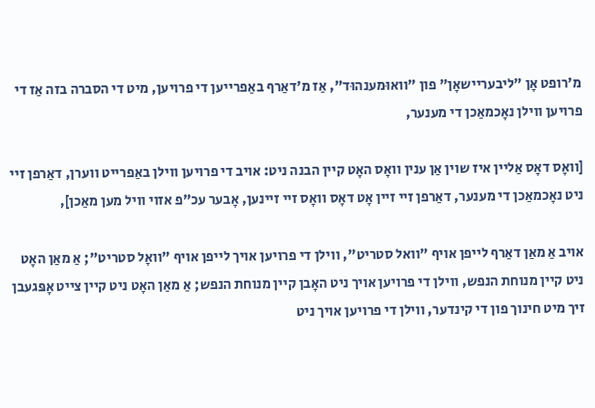מ'רופט אָן "ליבעריישאָן" פון "וואוּמענהוּד", אַז מ'דאַרף באַפרייען די פרויען, מיט די הסברה בזה אַז די פרויען ווילן נאָכמאַכן די מענער,

[וואָס דאָס אַליין איז שוין אַן ענין וואָס האָט קיין הבנה ניט: אויב די פרויען ווילן באַפרייט ווערן, דאַרפן זיי ניט נאָכמאַכן די מענער, דאַרפן זיי זיין אָט דאָס וואָס זיי זיינען, אָבער עכ"פ אזוי וויל מען מאַכן],

אויב אַ מאַן דאַרף לייפן אויף "וואל סטריט", ווילן די פרויען אויך לייפן אויף "וואָל סטריט"; אַ מאַן האָט ניט קיין מנוחת הנפש, ווילן די פרויען אויך ניט האָבן קיין מנוחת הנפש; אַ מאַן האָט ניט קיין צייט אָפּגעבן זיך מיט חינוך פון די קינדער, ווילן די פרויען אויך ניט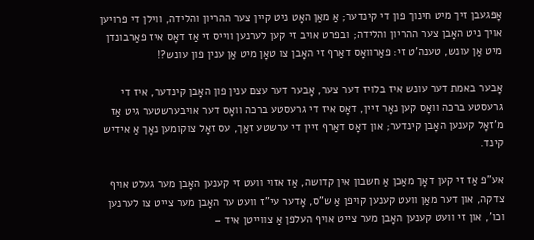אָפּגעבן זיך מיט חינוך פון די קינדער; אַ מאַן האָט ניט קיין צער ההריון והלידה, ווילן די פרויען אויך ניט האָבן צער ההריון והלידה; ובפרט אויב זי קען לערנען ווייס זי אַז דאָס איז פאַרבונדן מיט אַן עונש, טענה'ט זי: פאַרוואָס דאַרף זי האָבן צו טאָן מיט אַן ענין פון עונש?!

אָבער באמת דער עונש איז בלויז דער צער, אָבער דער עצם ענין פון האָבן קינדער, איז די גרעסטע ברכה וואָס קען נאָר זיין, דאָס איז די גרעסטע ברכה וואָס דער אויבערשטער גיט אַז מ'זאָל קענען האָבן קינדער; און דאָס דאַרף זיין די ערשטע זאַך, עס זאָל צוקומען נאָך אַ אידיש קינד.

אע"פ אַז זי קען דאָך מאַכן אַ חשבון אין קדושה, אַז אזוי וועט זי קענען האָבן מער געלט אויף צדקה, און דער מאַן וועט קענען קויפן אַ ש"ס, אָדער עי"ז וועט ער האָבן מער צייט צו לערנען וכו', און זי וועט קענען האָבן מער צייט אויף העלפן אַ צווייטן איד –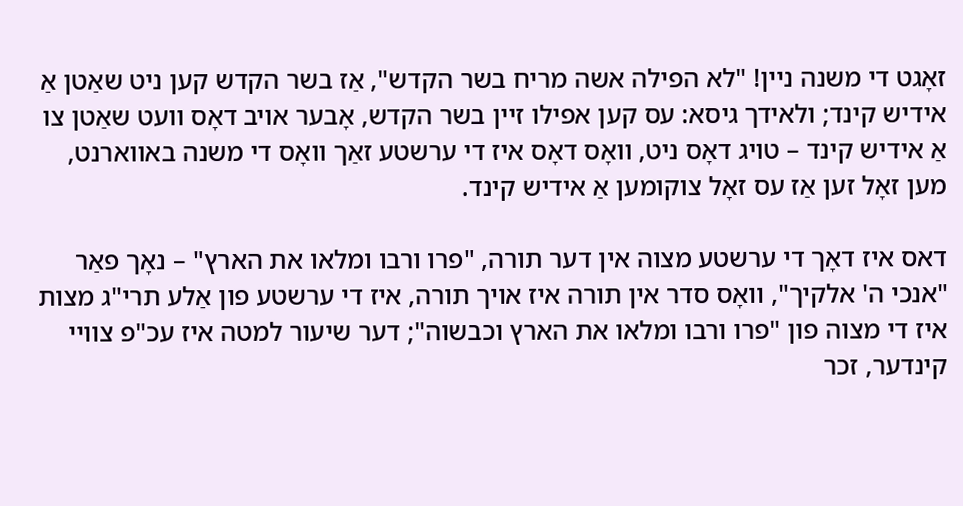זאָגט די משנה ניין! "לא הפילה אשה מריח בשר הקדש", אַז בשר הקדש קען ניט שאַטן אַ אידיש קינד; ולאידך גיסא: עס קען אפילו זיין בשר הקדש, אָבער אויב דאָס וועט שאַטן צו אַ אידיש קינד – טויג דאָס ניט, וואָס דאָס איז די ערשטע זאַך וואָס די משנה באווארנט, מען זאָל זען אַז עס זאָל צוקומען אַ אידיש קינד.

דאס איז דאָך די ערשטע מצוה אין דער תורה, "פרו ורבו ומלאו את הארץ" – נאָך פאַר "אנכי ה' אלקיך", וואָס סדר אין תורה איז אויך תורה, איז די ערשטע פון אַלע תרי"ג מצות איז די מצוה פון "פרו ורבו ומלאו את הארץ וכבשוה"; דער שיעור למטה איז עכ"פ צוויי קינדער, זכר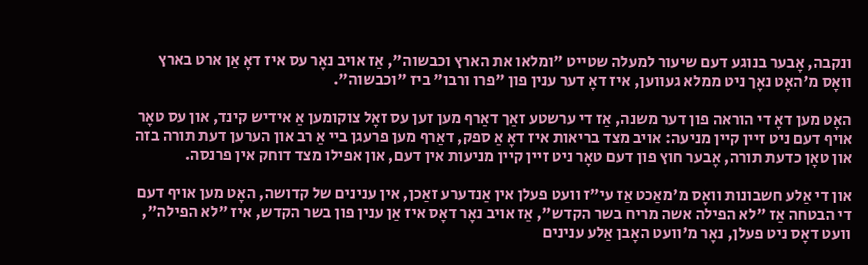ונקבה, אָבער בנוגע דעם שיעור למעלה שטייט "ומלאו את הארץ וכבשוה", אַז אויב נאָר עס איז דאָ אַן ארט בארץ וואָס מ'האָט נאָך ניט ממלא געווען, איז דאָ דער ענין פון "פרו ורבו" ביז "וכבשוה".

האָט מען דאָ די הוראה פון דער משנה, אַז די ערשטע זאַך דאַרף מען זען עס זאָל צוקומען אַ אידיש קינד, און עס טאָר אויף דעם ניט זיין קיין מניעה: אויב מצד בריאות איז דאָ אַ ספק, דאַרף מען פרעגן ביי אַ רב און הערען דעת תורה בזה און טאָן כדעת תורה, אָבער חוץ פון דעם טאָר ניט זיין קיין מניעות אין דעם, און אפילו מצד דוחק אין פרנסה.

און די אַלע חשבונות וואָס מ'מאַכט אַז עי"ז וועט פעלן אין אַנדערע זאַכן, אין ענינים של קדושה, האָט מען אויף דעם די הבטחה אַז "לא הפילה אשה מריח בשר הקדש", אַז אויב נאָר דאָס איז אַן ענין פון בשר הקדש, איז "לא הפילה", וועט דאָס ניט פעלן, נאָר מ'וועט האָבן אַלע ענינים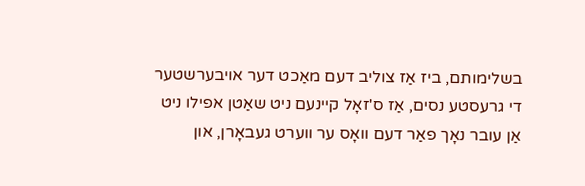בשלימותם, ביז אַז צוליב דעם מאַכט דער אויבערשטער די גרעסטע נסים, אַז ס'זאָל קיינעם ניט שאַטן אפילו ניט אַן עובר נאָך פאַר דעם וואָס ער ווערט געבאָרן, און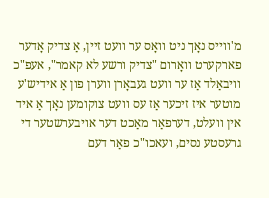מ'ווייס נאָך ניט וואָס ער וועט זיין, אַ צדיק אָדער פארקערט וואָרום "צדיק ורשע לא קאמר", אעפ"כ וויבאַלד אַז ער וועט געבאָרן ווערן פון אַ אידיש'ע מוטער איז זיכער אַז עס וועט צוקומען נאָך אַ איד אין וועלט, דערפאַר מאַכט דער אויבערשטער די גרעסטע נסים, ועאכו"כ פאַר דעם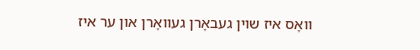וואָס איז שוין געבאָרן געוואָרן און ער איז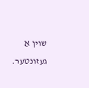שוין אַ געזונטער.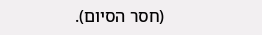(חסר הסיום).